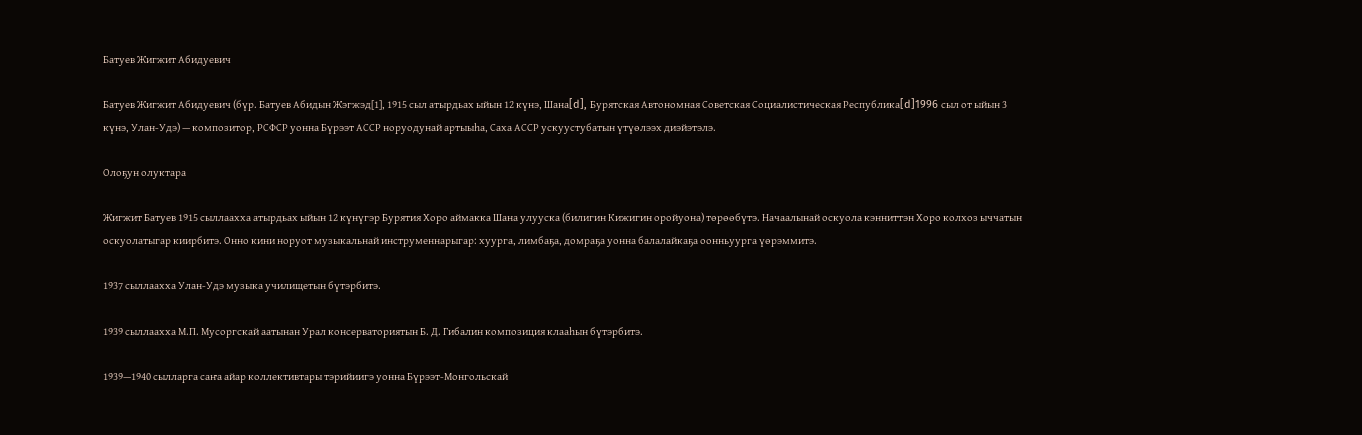Батуев Жигжит Абидуевич

Батуев Жигжит Абидуевич (бүр. Батуев Абидын Жэгжэд[1], 1915 сыл атырдьах ыйын 12 күнэ, Шана[d], Бурятская Автономная Советская Социалистическая Республика[d]1996 сыл от ыйын 3 күнэ, Улан-Удэ) — композитор, РСФСР уонна Бүрээт АССР норуодунай артыыһа, Саха АССР ускуустубатын үтүөлээх диэйэтэлэ.

Олоҕун олуктара

Жигжит Батуев 1915 сыллаахха атырдьах ыйын 12 күнүгэр Бурятия Хоро аймакка Шана улууска (билигин Кижигин оройуона) төрөөбүтэ. Начаалынай оскуола кэнниттэн Хоро колхоз ыччатын оскуолатыгар киирбитэ. Онно кини норуот музыкальнай инструменнарыгар: хуурга, лимбаҕа, домраҕа уонна балалайкаҕа оонньуурга үөрэммитэ.

1937 сыллаахха Улан-Удэ музыка училищетын бүтэрбитэ.

1939 сыллаахха М.П. Мусоргскай аатынан Урал консерваториятын Б. Д. Гибалин композиция клааһын бүтэрбитэ.

1939—1940 сылларга саҥа айар коллективтары тэрийиигэ уонна Бүрээт-Монгольскай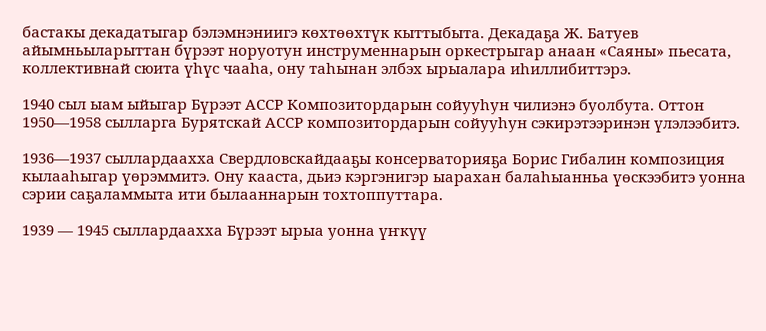бастакы декадатыгар бэлэмнэниигэ көхтөөхтүк кыттыбыта. Декадаҕа Ж. Батуев айымньыларыттан бүрээт норуотун инструменнарын оркестрыгар анаан «Саяны» пьесата, коллективнай сюита үһүс чааһа, ону таһынан элбэх ырыалара иһиллибиттэрэ.

1940 сыл ыам ыйыгар Бүрээт АССР Композитордарын сойууһун чилиэнэ буолбута. Оттон 1950—1958 сылларга Бурятскай АССР композитордарын сойууһун сэкирэтээринэн үлэлээбитэ.

1936—1937 сыллардаахха Свердловскайдааҕы консерваторияҕа Борис Гибалин композиция кылааһыгар үөрэммитэ. Ону кааста, дьиэ кэргэнигэр ыарахан балаһыанньа үөскээбитэ уонна сэрии саҕаламмыта ити былааннарын тохтоппуттара.

1939 — 1945 сыллардаахха Бүрээт ырыа уонна үҥкүү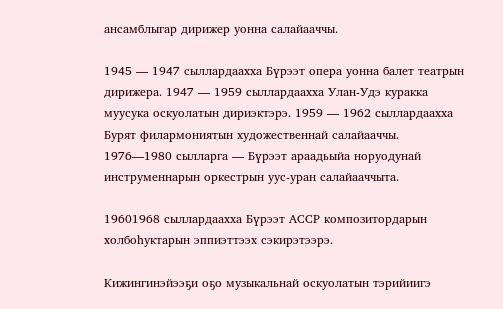ансамблыгар дирижер уонна салайааччы.

1945 — 1947 сыллардаахха Бүрээт опера уонна балет театрын дирижера. 1947 — 1959 сыллардаахха Улан-Удэ куракка муусука оскуолатын дириэктэрэ. 1959 — 1962 сыллардаахха Бурят филармониятын художественнай салайааччы. 1976—1980 сылларга — Бүрээт араадьыйа норуодунай инструменнарын оркестрын уус-уран салайааччыта.

19601968 сыллардаахха Бүрээт АССР композитордарын холбоһуктарын эппиэттээх сэкирэтээрэ.

Кижингинэйээҕи оҕо музыкальнай оскуолатын тэрийиигэ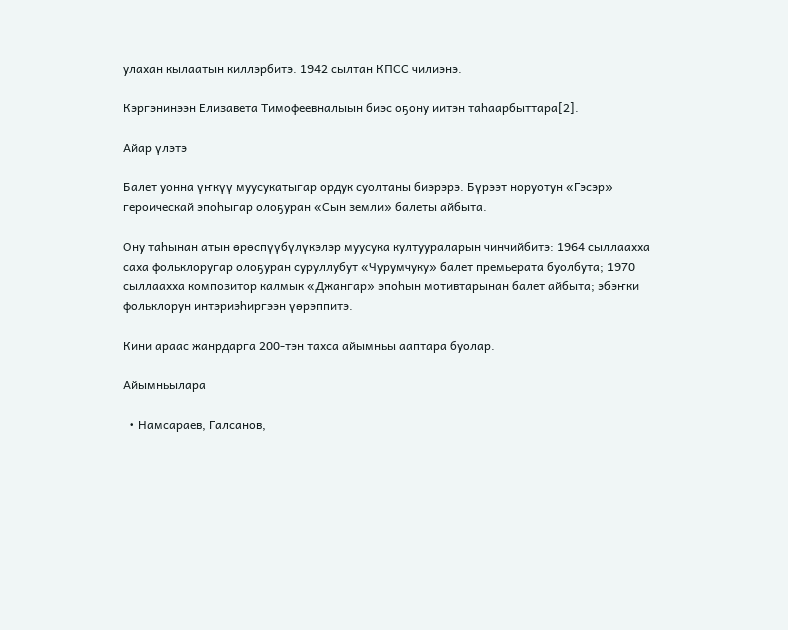улахан кылаатын киллэрбитэ. 1942 сылтан КПСС чилиэнэ.

Кэргэнинээн Елизавета Тимофеевналыын биэс оҕону иитэн таһаарбыттара[2].

Айар үлэтэ

Балет уонна үҥкүү муусукатыгар ордук суолтаны биэрэрэ. Бүрээт норуотун «Гэсэр» героическай эпоһыгар олоҕуран «Сын земли» балеты айбыта.

Ону таһынан атын өрөспүүбүлүкэлэр муусука култуураларын чинчийбитэ: 1964 сыллаахха саха фольклоругар олоҕуран суруллубут «Чурумчуку» балет премьерата буолбута; 1970 сыллаахха композитор калмык «Джангар» эпоһын мотивтарынан балет айбыта; эбэҥки фольклорун интэриэһиргээн үөрэппитэ.

Кини араас жанрдарга 200-тэн тахса айымньы ааптара буолар.

Айымньылара

  • Намсараев, Галсанов,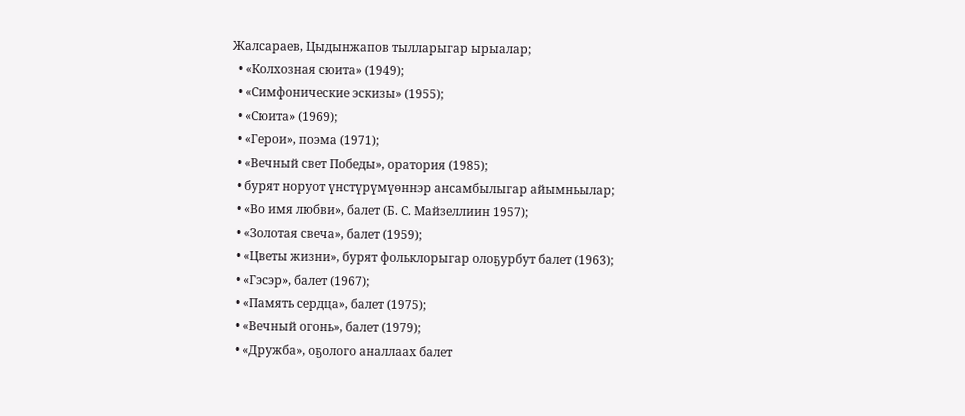Жалсараев, Цыдынжапов тылларыгар ырыалар;
  • «Колхозная сюита» (1949);
  • «Симфонические эскизы» (1955);
  • «Сюита» (1969);
  • «Герои», поэма (1971);
  • «Вечный свет Победы», оратория (1985);
  • бурят норуот үнстүрүмүөннэр ансамбылыгар айымньылар;
  • «Во имя любви», балет (Б. С. Майзеллиин 1957);
  • «Золотая свеча», балет (1959);
  • «Цветы жизни», бурят фольклорыгар олоҕурбут балет (1963);
  • «Гэсэр», балет (1967);
  • «Память сердца», балет (1975);
  • «Вечный огонь», балет (1979);
  • «Дружба», оҕолого аналлаах балет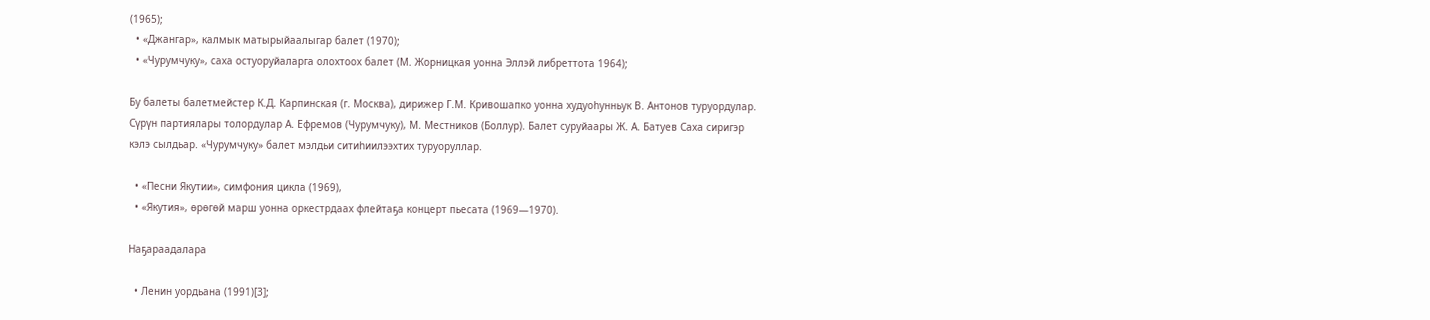(1965);
  • «Джангар», калмык матырыйаалыгар балет (1970);
  • «Чурумчуку», саха остуоруйаларга олохтоох балет (М. Жорницкая уонна Эллэй либреттота 1964);

Бу балеты балетмейстер К.Д. Карпинская (г. Москва), дирижер Г.М. Кривошапко уонна худуоһунньук В. Антонов туруордулар. Сүрүн партиялары толордулар А. Ефремов (Чурумчуку), М. Местников (Боллур). Балет суруйаары Ж. А. Батуев Саха сиригэр кэлэ сылдьар. «Чурумчуку» балет мэлдьи ситиһиилээхтих туруоруллар.

  • «Песни Якутии», симфония цикла (1969),
  • «Якутия», өрөгөй марш уонна оркестрдаах флейтаҕа концерт пьесата (1969—1970).

Наҕараадалара

  • Ленин уордьана (1991)[3];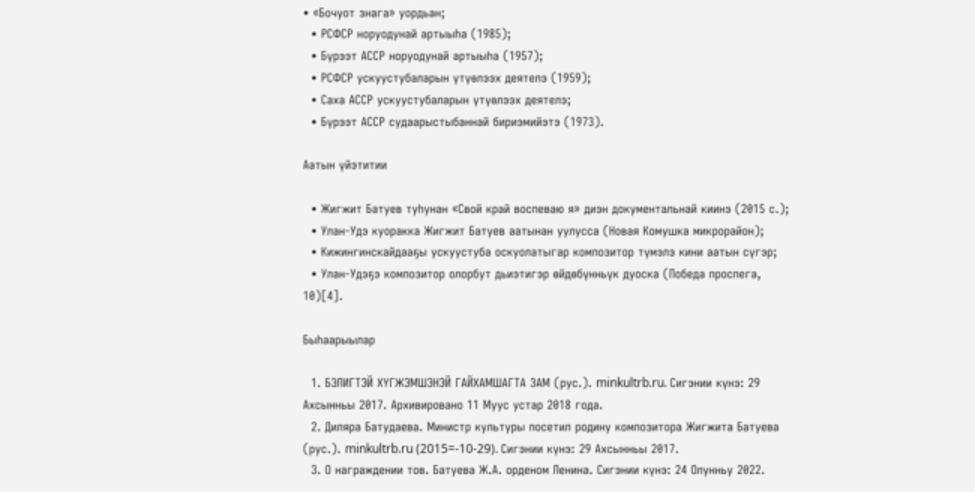• «Бочуот знага» уордьан;
  • РСФСР норуодунай артыыһа (1985);
  • Бүрээт АССР норуодунай артыыһа (1957);
  • РСФСР ускуустубаларын үтүөлээх деятелэ (1959);
  • Саха АССР ускуустубаларын үтүөлээх деятелэ;
  • Бүрээт АССР судаарыстыбаннай бириэмийэтэ (1973).

Аатын үйэтитии

  • Жигжит Батуев туһунан «Свой край воспеваю я» диэн документальнай киинэ (2015 с.);
  • Улан-Удэ куоракка Жигжит Батуев аатынан уулусса (Новая Комушка микрорайон);
  • Кижингинскайдааҕы ускуустуба оскуолатыгар композитор түмэлэ кини аатын сүгэр;
  • Улан-Удэҕэ композитор олорбут дьиэтигэр өйдөбүнньүк дуоска (Победа проспега, 10)[4].

Быһаарыылар

  1. БЭЛИГТЭЙ ХҮГЖЭМШЭНЭЙ ГАЙХАМШАГТА ЗАМ (рус.). minkultrb.ru. Сигэнии күнэ: 29 Ахсынньы 2017. Архивировано 11 Муус устар 2018 года.
  2. Диляра Батудаева. Министр культуры посетил родину композитора Жигжита Батуева (рус.). minkultrb.ru (2015=-10-29). Сигэнии күнэ: 29 Ахсынньы 2017.
  3. О награждении тов. Батуева Ж.А. орденом Ленина. Сигэнии күнэ: 24 Олунньу 2022.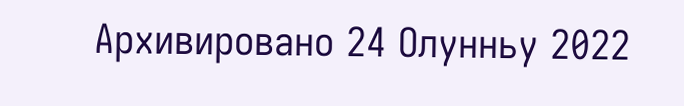Архивировано 24 Олунньу 2022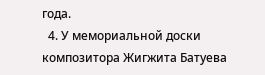года.
  4. У мемориальной доски композитора Жигжита Батуева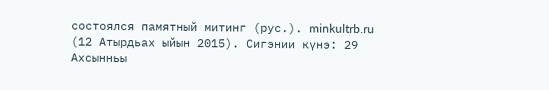состоялся памятный митинг (рус.). minkultrb.ru (12 Атырдьах ыйын 2015). Сигэнии күнэ: 29 Ахсынньы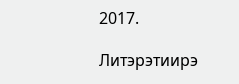2017.

Литэрэтиирэ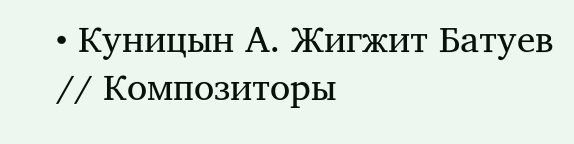• Куницын А. Жигжит Батуев // Композиторы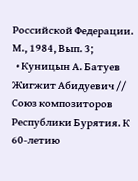Российской Федерации. М., 1984, Вып. 3;
  • Куницын А. Батуев Жигжит Абидуевич // Союз композиторов Республики Бурятия. К 60-летию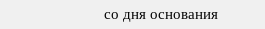со дня основания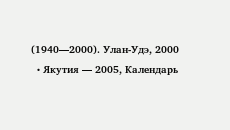(1940—2000). Улан-Удэ, 2000
  • Якутия — 2005, Календарь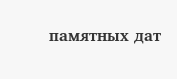памятных дат